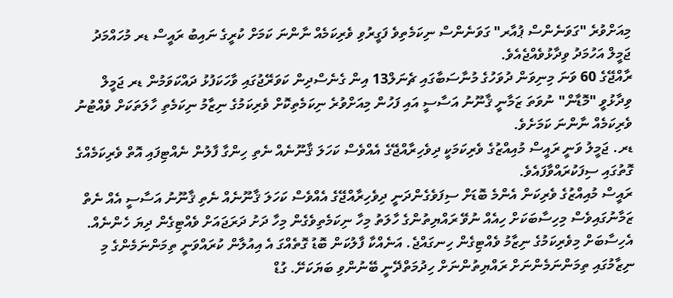މިއަށްވުރެ "ގަވަނެންސް ޕުއާރ" ގަވަނެންސް ނިކަމެތިވެ ފަގީރުވި ވެރިކަމެއް ނާންނަ ކަމަށް ކުރީގެ ނައިބު ރައީސް ޑރ މުހައްމަދު ޖަމީލް އަހުމަދު ވިދާޅުވެއްޖެއެވެ.
ރާއްޖޭގެ 60 ވަނަ މިނިވަން ދުވަހުގެ މުނާސަބާގައި ޗެނަލް13 އިން ގެނެސްދިން ކަވަރޭޖުގައި ވާހަކަފުޅު ދައްކަވަމުން ޑރ ޖަމީލް ވިދާޅުވީ "މޮޑާން" ނުވަތަ ޒަމާނީ ޤާނޫނު އަސާސީ އައި ފަހުން މިއަށްވުރެ ނިކަމެތިކޮށް ވެރިކަމުގެ ނިޒާމު ނިކަމެތި ހާލަތަކަށް ވެއްޓުނު ވެރިކަމެއް ނާންނަ ކަމަށެވެ.
ޑރ. ޖަމީލު ވަނީ ރައީސް މުއިއްޒުގެ ވެރިކަމަކީ ދިވެހިރާއްޖޭގެ އެއްވެސް ކަހަލަ ޤާނޫނެއް ނެތި ހިންގާ ފާލުން ނެއްޓިފައި އޮތް ވެރިކަމެއްގެ ގޮތުގައި ސިފަކުރައްވާފައެވެ.
ރައީސް މުއިއްޒުގެ ވެރިކަން އެންމެ ބޮޑަށް ސިފަވެގެންދަނީ ދިވެހިރާއްޖޭގެ އެއްވެސް ކަހަލަ ޤާނޫނެއް ނެތި ޤާނޫނު އަސާސީ އެއް ނެތް ޒަމާނުގައިވެސް މިހިސާބަކަށް ހިއެއް ނުވޭ ރައްޔިތުންގެ ހާލަތު މިހާ ނިކަމެތިވެގެން މިހާ ދަށު ދަރަޖައަށް ވެއްޓިގެން ދިޔަ ހެންނެއް. އެހިސާބަށް މިވެރިކަމުގެ ނިޒާމު ވެއްޓިގެން ހިނގައްޖެ. އަނެއްކާ ފާލުކަން ބޮޑު ގޮތެއްގަ އެ އިއުލާން ކުރައްވަނީ ތިމަންނަމެންގެ މި ނިޒާމުގައި ތިމަންނަމެންނަށް ރައްޔިތުންނަށް ހިދުމަތްދޭނީ ބޭނުންވި ބަޔަކަށޭ. ގުޑް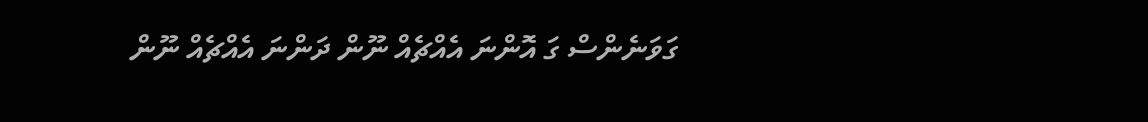ގަވަނެންސް ގަ އޮންނަ އެއްޗެއް ނޫން ދަންނަ އެއްޗެއް ނޫން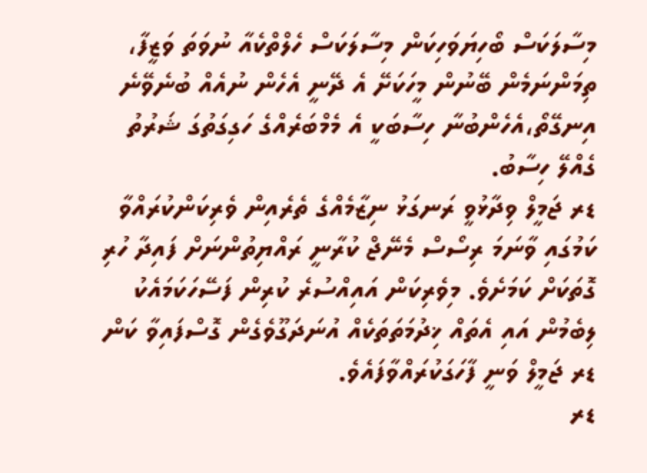މިސާލަކަސް ބޯހިޔަވަހިކަން މިސާލަކަސް ހެލްތްކެއާ ނުވަތަ ވަޒީފާ، ތިމަންނަމެން ބޭނުން މީހަކަށޭ އެ ދޭނީ އެހެން ނުއެއް ބުނެވޭނެ އިނގޭތޯ،އެހެންބުނާ ހިސާބަކީ އެ މެމްބަރެއްގެ ހަގިގަތުގަ ޝަރުތު ގެއްލޭ ހިސާބު.
ޑރ ޖަމީލް ވިދާޅުވީ ރަނގަޅު ނިޒާމެއްގެ ތެރެއިން ވެރިކަންކުރައްވާ ކަމުގައި ވާނަމަ ރިސޯސް މެނޭޖް ކުރާނީ ރައްޔިތުންނަށް ފައިދާ ހުރި ގޮތަކަށް ކަމަށެވެ. މިވެރިކަން އައިއްސުރެ ކުރިން ފަސޭހަކަމައެކު ލިބެމުން އައި އެތައް ޚިދުމަތަތަކެއް އުނަދަގޫވެގެން ގޮސްފައިވާ ކަން ޑރ ޖަމީލް ވަނީ ފާހަގަކުރައްވާފައެވެ.
ޑރ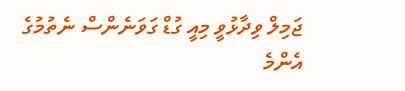ޖަމިލް ވިދާޅުވީ މިއީ ގުޑް ގަވަނެންސް ނެތުމުގެ އެންމެ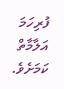ފުރިހަމަ އަލާމާތް ކަމަށެވެ.